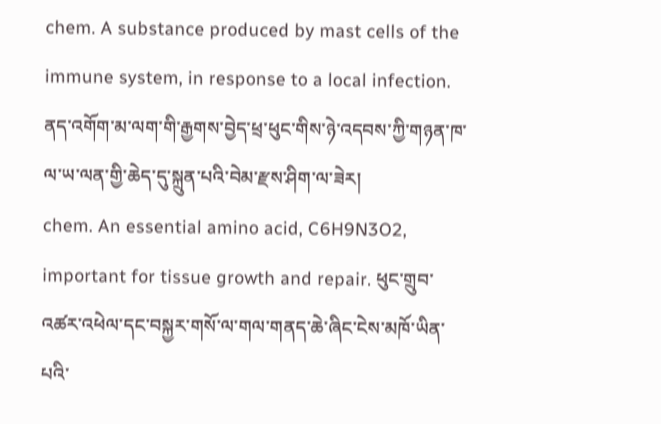chem. A substance produced by mast cells of the immune system, in response to a local infection. ནད་འགོག་མ་ལག་གི་རྒྱགས་བྱེད་ཕྲ་ཕུང་གིས་ཉེ་འདབས་ཀྱི་གཉན་ཁ་ལ་ཡ་ལན་གྱི་ཆེད་དུ་སྐྲུན་པའི་བེམ་རྫས་ཤིག་ལ་ཟེར།
chem. An essential amino acid, C6H9N3O2, important for tissue growth and repair. ཕུང་གྲུབ་འཚར་འཕེལ་དང་བསྐྱར་གསོ་ལ་གལ་གནད་ཆེ་ཞིང་ངེས་མཁོ་ཡིན་པའི་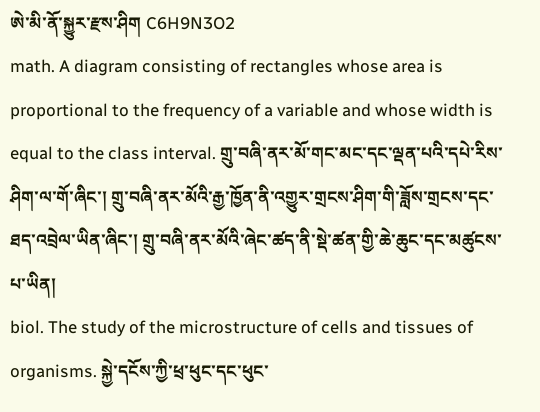ཨེ་མི་ནོ་སྐྱུར་རྫས་ཤིག C6H9N3O2
math. A diagram consisting of rectangles whose area is proportional to the frequency of a variable and whose width is equal to the class interval. གྲུ་བཞི་ནར་མོ་གང་མང་དང་ལྡན་པའི་དཔེ་རིས་ཤིག་ལ་གོ་ཞིང་། གྲུ་བཞི་ནར་མོའི་རྒྱ་ཁྱོན་ནི་འགྱུར་གྲངས་ཤིག་གི་ཟློས་གྲངས་དང་ཐད་འབྲེལ་ཡིན་ཞིང་། གྲུ་བཞི་ནར་མོའི་ཞེང་ཚད་ནི་སྡེ་ཚན་གྱི་ཆེ་ཆུང་དང་མཚུངས་པ་ཡིན།
biol. The study of the microstructure of cells and tissues of organisms. སྐྱེ་དངོས་ཀྱི་ཕྲ་ཕུང་དང་ཕུང་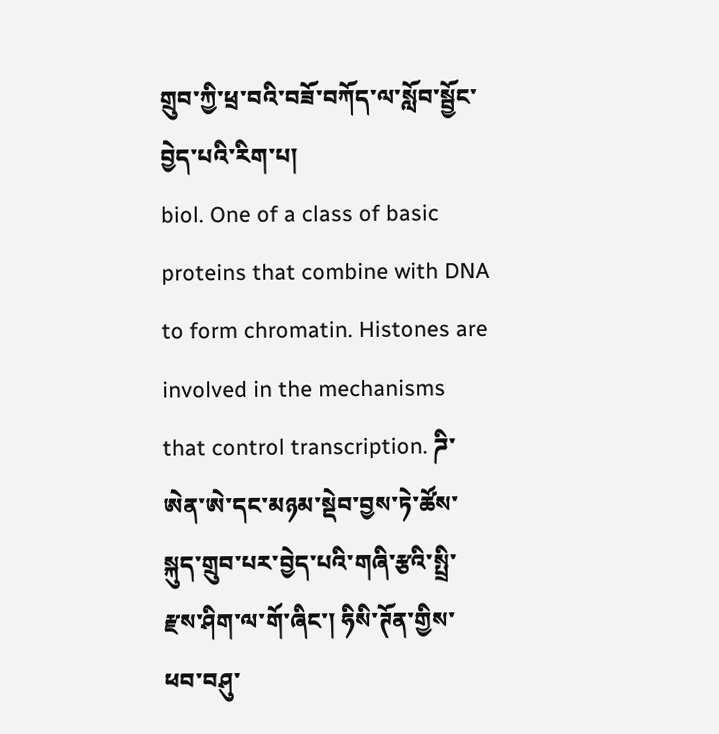གྲུབ་ཀྱི་ཕྲ་བའི་བཟོ་བཀོད་ལ་སློབ་སྦྱོང་བྱེད་པའི་རིག་པ།
biol. One of a class of basic proteins that combine with DNA to form chromatin. Histones are involved in the mechanisms that control transcription. ཌི་ཨེན་ཨེ་དང་མཉམ་སྡེབ་བྱས་ཏེ་ཚོས་སྐུད་གྲུབ་པར་བྱེད་པའི་གཞི་རྩའི་སྤྲི་རྫས་ཤིག་ལ་གོ་ཞིང་། ཧིསི་ཊོན་གྱིས་ཕབ་བཤུ་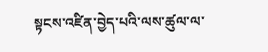སྟངས་འཛིན་བྱེད་པའི་ལས་ཚུལ་ལ་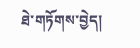ཐེ་གཏོགས་བྱེད།